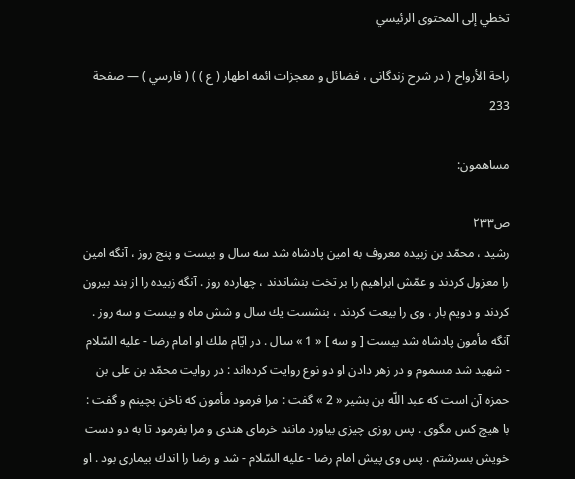تخطي إلى المحتوى الرئيسي

راحة الأرواح ( در شرح زندگانى ، فضائل و معجزات ائمه اطهار ( ع ) ) ( فارسي ) — صفحة 233

مساهمون:

ص٢٣٣
رشيد ، محمّد بن زبيده معروف به امين پادشاه شد سه سال و بيست و پنج روز ، آنگه امين را معزول كردند و عمّش ابراهيم را بر تخت بنشاندند ، چهارده روز . آنگه زبيده را از بند بيرون كردند و دويم بار ، وى را بيعت كردند ، بنشست يك سال و شش ماه و بيست و سه روز . آنگه مأمون پادشاه شد بيست [ و سه ] « 1 » سال . در ايّام ملك او امام رضا - عليه السّلام - شهيد شد مسموم و در زهر دادن او دو نوع روايت كرده‌اند : در روايت محمّد بن على بن حمزه آن است كه عبد اللّه بن بشير « 2 » گفت : مرا فرمود مأمون كه ناخن بچينم و گفت : با هيچ كس مگوى . پس روزى چيزى بياورد مانند خرماى هندى و مرا بفرمود تا به دو دست خويش بسرشتم . پس وى پيش امام رضا - عليه السّلام - شد و رضا را اندك بيمارى بود . او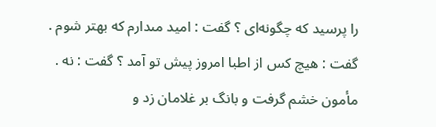را پرسيد كه چگونه‌اى ؟ گفت : اميد مىدارم كه بهتر شوم . گفت : هيچ كس از اطبا امروز پيش تو آمد ؟ گفت : نه . مأمون خشم گرفت و بانگ بر غلامان زد و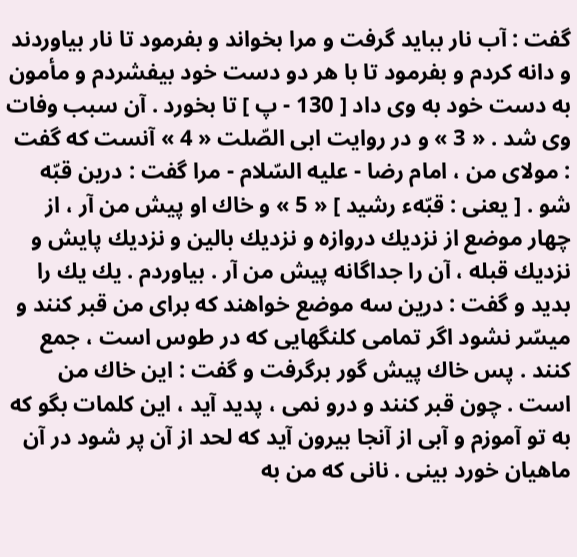گفت : آب نار ببايد گرفت و مرا بخواند و بفرمود تا نار بياوردند و دانه كردم و بفرمود تا با هر دو دست خود بيفشردم و مأمون به دست خود به وى داد [ 130 - پ ] تا بخورد . آن سبب وفات وى شد . « 3 » و در روايت ابى الصّلت « 4 » آنست كه گفت : مولاى من ، امام رضا - عليه السّلام - مرا گفت : درين قبّه شو . [ يعنى : قبّهء رشيد ] « 5 » و خاك او پيش من آر ، از چهار موضع از نزديك دروازه و نزديك بالين و نزديك پايش و نزديك قبله ، آن را جداگانه پيش من آر . بياوردم . يك يك را بديد و گفت : درين سه موضع خواهند كه براى من قبر كنند و ميسّر نشود اگر تمامى كلنگهايى كه در طوس است ، جمع كنند . پس خاك پيش گور برگرفت و گفت : اين خاك من است . چون قبر كنند و درو نمى ، پديد آيد ، اين كلمات بگو كه به تو آموزم و آبى از آنجا بيرون آيد كه لحد از آن پر شود در آن ماهيان خورد بينى . نانى كه من به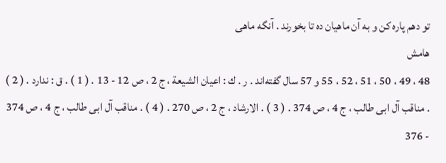تو دهم پاره كن و به آن ماهيان ده تا بخورند . آنگه ماهى
هامش
48 ، 49 ، 50 ، 51 ، 52 ، 55 و 57 سال گفته‌اند . ر . ك : اعيان الشيعة ، ج 2 ، ص 12 - 13 . ( 1 ) . ق : ندارد . ( 2 ) . مناقب آل ابى طالب ، ج 4 ، ص 374 . ( 3 ) . الارشاد ، ج 2 ، ص 270 . ( 4 ) . مناقب آل ابى طالب ، ج 4 ، ص 374 - 376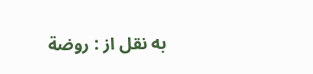به نقل از : روضة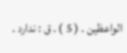الواعظين . ( 5 ) . ق : ندارد .